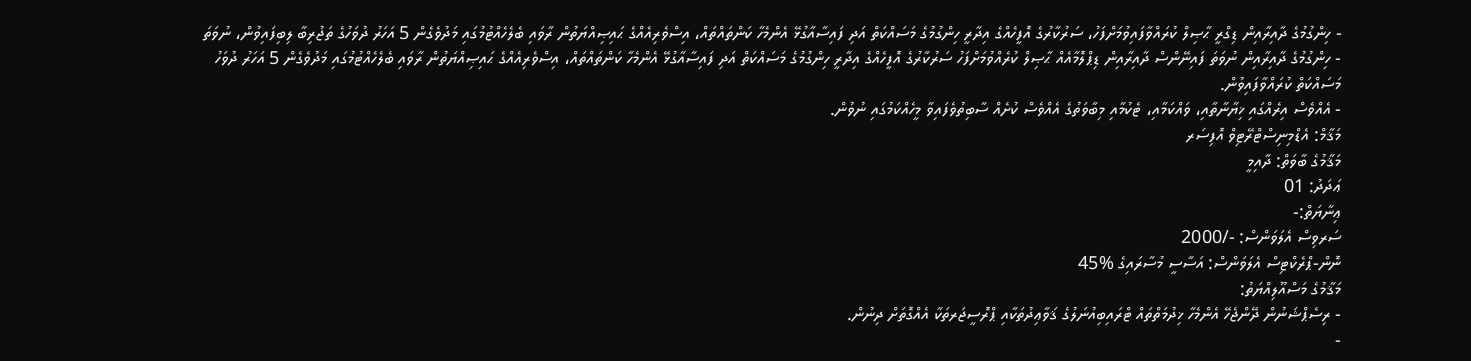- ހިންގުމުގެ ދާއިރާއިން ޑިގްރީ ޙާޞިލް ކުރައްވާފައިވުމަށްފަހު، ސަރުކާރުގެ އޮފީހެއްގެ އިދާރީ ހިންގުމުގެ މަސައްކަތް އަދި ފައިސާއާގުޅޭ އެންމެހާ ކަންތައްތައް، އިސްވެރިއެއްގެ ޙައިޞިއްޔަތުން ރާވައި ބެލެހެއްޓުމުގައި މަދުވެގެން 5 އަހަރު ދުވަހުގެ ތަޖުރިބާ ލިބިފައިވުން، ނުވަތަ
- ހިންގުމުގެ ދާއިރާއިން ނުވަތަ ފައިނޭންސް ދާއިރާއިން ޑިޕްލޮމާއެއް ޙާޞިލް ކުރެއްވުމަށްފަހު ސަރުކާރުގެ އޮފީހެއްގެ އިދާރީ ހިންގުމުގެ މަސައްކަތް އަދި ފައިސާއާގުޅޭ އެންމެހާ ކަންތައްތައް، އިސްވެރިއެއްގެ ޙައިޞިއްޔަތުން ރާވައި ބެލެހެއްޓުމުގައި މަދުވެގެން 5 އަހަރު ދުވަހު މަސައްކަތް ކުރައްވާފައިވުން.
- އެއްވެސް އިރެއްގައި ޚިޔާނާތާއި، ވައްކަމާއި، ޓެކުމާއި މިބާވަތުގެ އެއްވެސް ކުށެއް ސާބިތުވެފައިވާ މީހެއްކަމުގައި ނުވުން.
މަޤާމް: އެޑްމިނިސްޓްރޭޓިވް އޮފިސަރ
މަޤާމުގެ ބާވަތް: ދާއިމީ
ޢަދަދު: 01
ޢިނާޔަތް:-
ސަރވިސް އެލަވަންސް: -/2000
ނޮން-ޕްރެކްޓިސް އެލަވަންސް: އަސާސީ މުސާރައިގެ %45
މަޤާމުގެ މަސްއޫލިއްޔަތު:
- ރިސެޕްޝަނުން ދޭންޖެހޭ އެންމެހާ ޚިދުމަތްތައް ޓްރައިބިއުނަލުގެ ޤަވާޢިދުތަކާއި ޕްރޮސީޖަރތަކާ އެއްގޮތަށް ދިނުން.
-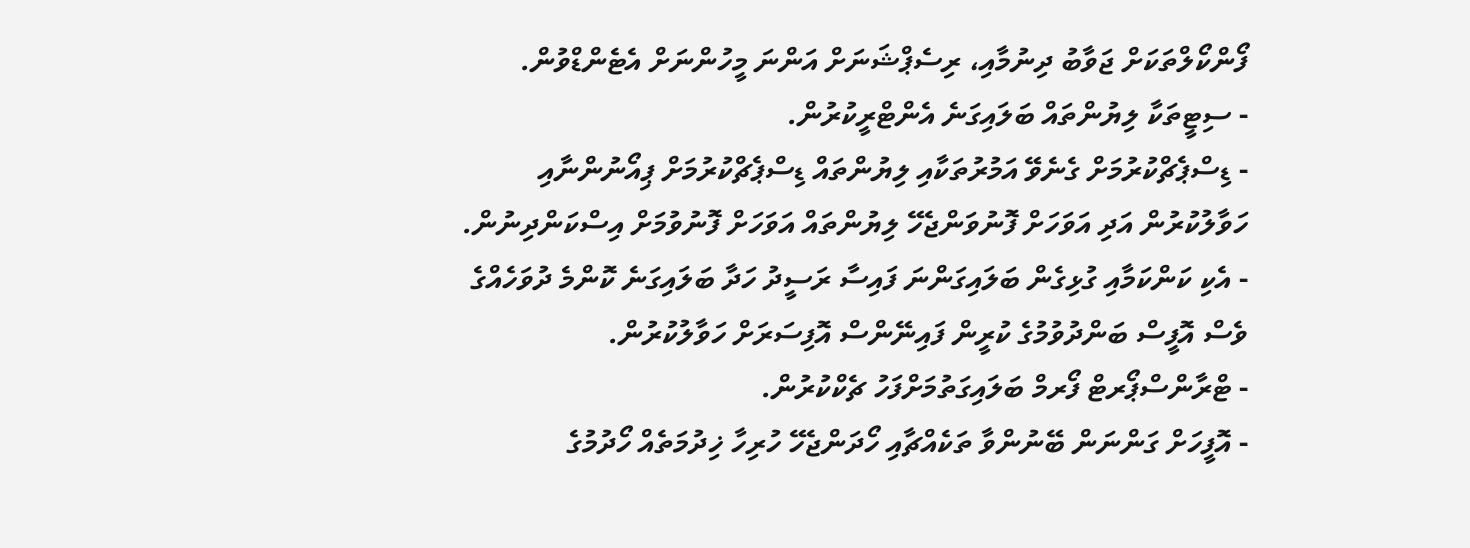ފޯންކޯލްތަކަށް ޖަވާބު ދިނުމާއި، ރިސެޕްޝަނަށް އަންނަ މީހުންނަށް އެޓެންޑްވުން.
- ސިޓީތަކާ ލިޔުންތައް ބަލައިގަނެ އެންޓްރީކުރުން.
- ޑިސްޕެޗްކުރުމަށް ގެނެވޭ އަމުރުތަކާއި ލިޔުންތައް ޑިސްޕެޗްކުރުމަށް ޕިއޯނުންނާއި ހަވާލުކުރުން އަދި އަވަހަށް ފޮނުވަންޖެހޭ ލިޔުންތައް އަވަހަށް ފޮނުވުމަށް އިސްކަންދިނުން.
- އެކި ކަންކަމާއި ގުޅިގެން ބަލައިގަންނަ ފައިސާ ރަސީދު ހަދާ ބަލައިގަނެ ކޮންމެ ދުވަހެއްގެ ވެސް އޮފީސް ބަންދުވުމުގެ ކުރީން ފައިނޭންސް އޮފިސަރަށް ހަވާލުކުރުން.
- ޓްރާންސްޕޯރޓް ފޯރމް ބަލައިގަތުމަށްފަހު ޗެކްކުރުން.
- އޮފީހަށް ގަންނަން ބޭނުންވާ ތަކެއްޗާއި ހޯދަންޖެހޭ ހުރިހާ ޚިދުމަތެއް ހޯދުމުގެ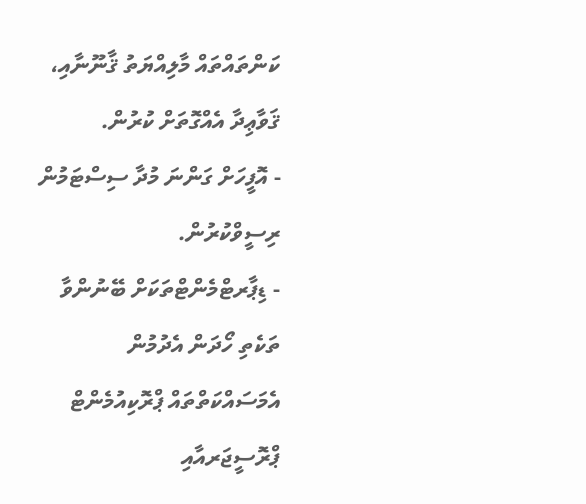ކަންތައްތައް މާލިއްޔަތު ޤާނޫނާއި، ޤަވާޢިދާ އެއްގޮތަށް ކުރުން.
- އޮފީހަށް ގަންނަ މުދާ ސިސްޓަމުން ރިސީވްކުރުން.
- ޑިޕާރޓްމެންޓްތަކަށް ބޭނުންވާ ތަކެތި ހޯދަން އެދުމުން އެމަސައްކަތްތައް ޕްރޮކިއުމެންޓް ޕްރޮސީޖަރއާއި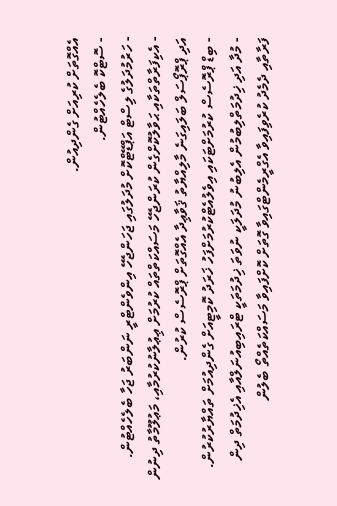އެއްގޮތަށް ކުރިއަށް ގެންދިއުން.
- ސޮޓްކޮ ބެލެހެއްޓުން.
- ހަރުމުދަލުގެ ލިސްޓް އަޕްޑޭޓްކޮށް މުދަލުގައި ޖަހަންޖެހޭ އިންވެންޓްރީ ނަންބަރު ޖަހާ ބެލެހެއްޓުން.
- އެކިފަރާތްތަކާއި ޙަވާލުކޮށްގެން ކުރަންޖެހޭ މަސައްކަތްތައް ކުރުމަށް ޢިޢުލާނުކުރުމާއި، މަޢުލޫމާތު ދިނުން އަދި ޕްރޮޕޯސަލް ބަލައިގަނެ މާލިއްޔާތު ޤަވާޢިދާ އެއްގޮތަށް ޕްރޮސެސް ކުރުން.
- ބިޑް ޕްރޮސެސް ކުރުމަށްޓަކައި އިވެލުއެޓްކުރުމަށްފަހު ޚަރަދު ކޮމިޓީއަށް ގެންދިއުމަށް ތައްޔާރުކުރުން.
- މުދާ އަދި ޚިދުމަތްލިބުމުން އެލިބުނު މުދަލަކީ ނުވަތަ ޚިދުމަތަކީ ޓްރައިބިއުނަލްއާއި އެޚިދުމަތް ދިން ފަރާތާއި ދެމެދު ކުރެވިފައިވާ އެގްރީމެންޓްގައިވާ ގޮތަށް ކޮށްފައިވާ މަސައްކަތެއްތޯ ބެލުން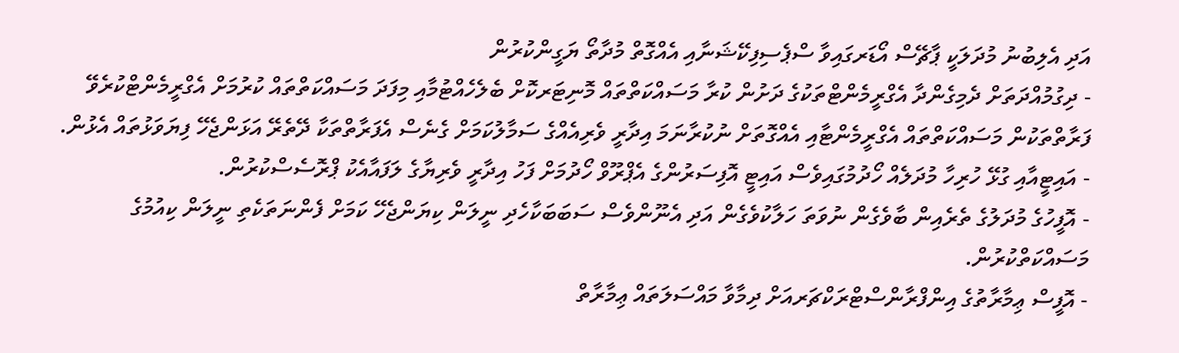އަދި އެލިބުނު މުދަލަކީ ޕާޗޭސް އޯޑަރގައިވާ ސްޕެސިފިކޭޝަނާއި އެއްގޮތް މުދާތޯ ޔަގީންކުރުން
- ދިގުމުއްދަތަށް ދެމިގެންދާ އެގްރީމެންޓްތަކުގެ ދަށުން ކުރާ މަސައްކަތްތައް މޮނިޓަރކޮށް ބެލެހެއްޓުމާއި މިފަދަ މަސައްކަތްތައް ކުރުމަށް އެގްރީމެންޓްކުރެވޭ ފަރާތްތަކުން މަސައްކަތްތައް އެގްރީމެންޓާއި އެއްގޮތަށް ނުކުރާނަމަ އިދާރީ ވެރިއެއްގެ ސަމާލުކަމަށް ގެނެސް އެފަރާތްތަކާ ދޭތެރޭ އަޅަންޖެހޭ ފިޔަވަޅުތައް އެޅުން.
- އައިޓީއާއި ގުޅޭ ހުރިހާ މުދަލެއް ހޯދުމުގައިވެސް އައިޓީ އޮފިސަރުންގެ އެޕްރޫވް ހޯދުމަށް ފަހު އިދާރީ ވެރިޔާގެ ލަފައާއެކު ޕްރޮސެސްކުރުން.
- އޮފީހުގެ މުދަލުގެ ތެރެއިން ބާވެގެން ނުވަތަ ހަލާކުވެގެން އަދި އެނޫންވެސް ސަބަބަކާހެދި ނީލަން ކިޔަންޖެހޭ ކަމަށް ފެންނަތަކެތި ނީލަން ކިއުމުގެ މަސައްކަތްކުރުން.
- އޮފީސް ޢިމާރާތުގެ އިންފްރާންސްޓްރަކްޗަރއަށް ދިމާވާ މައްސަލަތައް ޢިމާރާތް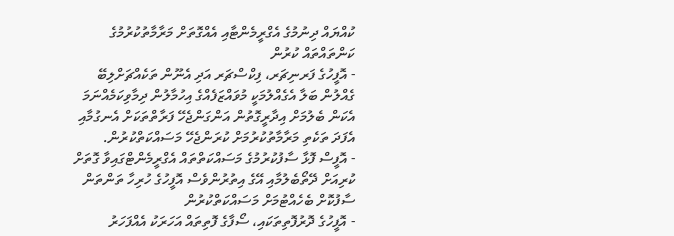ކުއްޔައް ދިނުމުގެ އެގްރީމެންޓާއި އެއްގޮތަށް މަރާމާތުކުރުމުގެ ކަންތައްތައް ކުރުން
- އޮފީހުގެ ފަރނިޗަރ، ފިކްސްޗަރ އަދި އެނޫން ތަކެއްޗަށްލިބޭ ގެއްލުން ބަލާ އެގެއްލުމަކީ މުވައްޒަފެއްގެ އިހުމާލުން ދިމާވިކަމެއްނަމަ އެކަން ބެލުމަށް އިދާރީގޮތުން އަންގަންޖެހޭ ފަރާތްތަކަށް އެނގުމާއި އެފަދަ ތަކެތި މަރާމާތުކުރުމަށް ކުރަންޖެހޭ މަސައްކަތްކުރުން.
- އޮފީސް ފޮޅާ ސާފުކުރުމުގެ މަސައްކަތްތައް އެގްރީމެންޓްގައިވާ ގޮތަށް ކުރިއަށް ދޭތޯބެލުމާއި އޭގެ އިތުރުންވެސް އޮފީހުގެ ހުރިހާ ތަންތަން ސާފުކޮށް ބެހެއްޓުމަށް މަސައްކަތްކުރުން
- އޮފީހުގެ ދޮރުފޮތިތަކައި، ސޯފާގެ ފޮތިތައް އަހަރަކު އެއްފަހަރު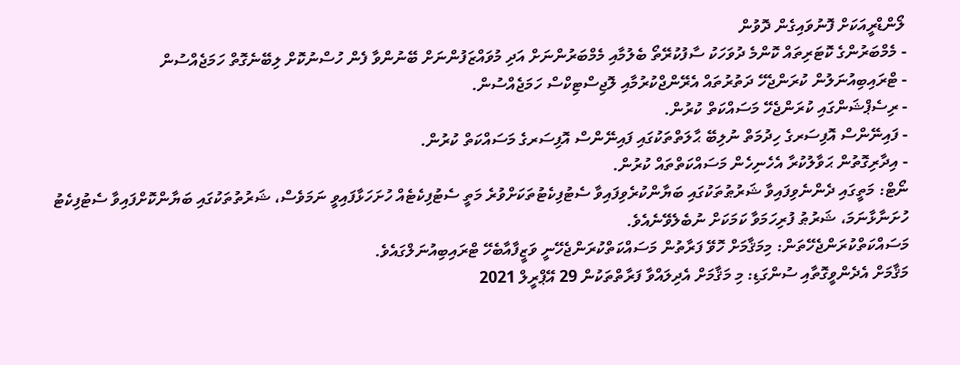ލޯންޑްރީއަކަށް ފޮނުވައިގެން ދޮވުން
- މެމްބަރުންގެ ކޮޓަރިތައް ކޮންމެ ދުވަހަކު ސާފުކުރޭތޯ ބެލުމާއި މެމްބަރުންނަށް އަދި މުވައްޒަފުންނަށް ބޭނުންވާ ފެން ހުސްނުކޮށް ލިބޭނެގޮތް ހަމަޖެއްސުން
- ޓްރައިބިއުނަލުން ކުރަންޖެހޭ ދަތުރުތައް އެރޭންޖްކުރުމާއި ލޮޖިސްޓިކްސް ހަމަޖެއްސުން.
- ރިސެޕްޝަންގައި ކުރަންޖެހޭ މަސައްކަތް ކުރުން.
- ފައިނޭންސް އޮފިސަރގެ ހިދުމަތް ނުލިބޭ ޙާލަތްތަކުގައި ފައިނޭންސް އޮފިސަރގެ މަސައްކަތް ކުރުން.
- އިދާރިގޮތުން ޙަވާލުކުރާ އެހެނިހެން މަސައްކަތްތައް ކުރުން.
ނޯޓް: މަތީގައި ދެންނެވިފައިވާ ޝަރުޠުތަކުގައި ބަޔާންކުރެވިފައިވާ ސެޓުފިކެޓުތަކަށްވުރެ މަތީ ސެޓުފިކެޓެއް ހުށަހަޅާފައިވީ ނަމަވެސް، ޝަރުތުތަކުގައި ބަޔާންކޮށްފައިވާ ސެޓުފިކެޓު ހުށަނާޅާނަމަ، ޝަރުޠު ފުރިހަމަވާ ކަމަކަށް ނުބެލެވޭނެއެވެ.
މަސައްކަތްކުރަންޖެހޭތަން: މިމަޤާމަށް ހޮވޭ ފަރާތުން މަސައްކަތްކުރަންޖެހޭނީ ވަޒީފާއާބެހޭ ޓްރައިބިއުނަލްގައެވެ.
މަޤާމަށް އެދެންވީގޮތާއި ސުންގަޑި: މި މަޤާމަށް އެދިލައްވާ ފަރާތްތަކުން 29 އޭޕްރީލް 2021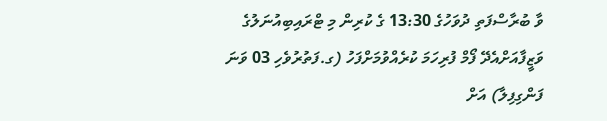ވާ ބުރާސްފަތި ދުވަހުގެ 13:30 ގެ ކުރިން މި ޓްރައިބިއުނަލުގެ ވަޒީފާއަށްއެދޭ ފޯމް ފުރިހަމަ ކުރެއްވުމަށްފަހު (ގ.ފަތުރުވެހި 03 ވަނަ ފަންގިފިލާ) އަށް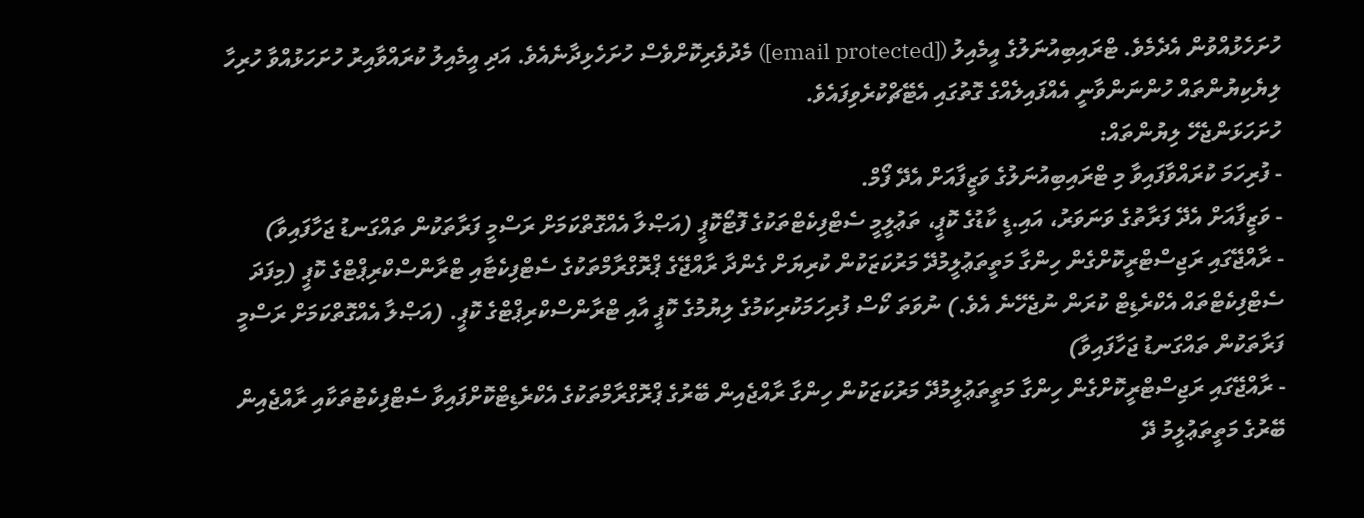ހުށަހެޅުއްވުން އެދެމެވެ. ޓްރައިބިއުނަލުގެ އީމެއިލު ([email protected]) މެދުވެރިކޮށްވެސް ހުށަހެޅިދާނެއެވެ. އަދި އީމެއިލު ކުރައްވާއިރު ހުށަހަޅުއްވާ ހުރިހާ ލިޔެކިޔުންތައް ހުންނަންވާނީ އެއްފައިލެއްގެ ގޮތުގައި އެޓޭޗްކުރެވިފައެވެ.
ހުށަހަޅަންޖެހޭ ލިޔުންތައް:
- ފުރިހަމަ ކުރައްވާފައިވާ މި ޓްރައިބިއުނަލުގެ ވަޒީފާއަށް އެދޭ ފޯމް.
- ވަޒީފާއަށް އެދޭ ފަރާތުގެ ވަނަވަރު، އައި.ޑީ ކާޑުގެ ކޮޕީ، ތަޢުލީމީ ސެޓްފިކެޓްތަކުގެ ފޮޓޯކޮޕީ (އަޞްލާ އެއްގޮތްކަމަށް ރަސްމީ ފަރާތަކުން ތައްގަނޑު ޖަހާފައިވާ)
- ރާއްޖޭގައި ރަޖިސްޓްރީކޮށްގެން ހިންގާ މަތީތަޢުލީމުދޭ މަރުކަޒަކުން ކުރިޔަށް ގެންދާ ރާއްޖޭގެ ޕްރޮގްރާމްތަކުގެ ސެޓްފިކެޓާއި ޓްރާންސްކްރިޕްޓްގެ ކޮޕީ (މިފަދަ ސެޓްފިކެޓްތައް އެކްރެޑިޓް ކުރަން ނުޖެހޭނެ އެވެ.) ނުވަތަ ކޯސް ފުރިހަމަކުރިކަމުގެ ލިޔުމުގެ ކޮޕީ އާއި ޓްރާންސްކްރިޕްޓްގެ ކޮޕީ. (އަޞްލާ އެއްގޮތްކަމަށް ރަސްމީ ފަރާތަކުން ތައްގަނޑު ޖަހާފައިވާ)
- ރާއްޖޭގައި ރަޖިސްޓްރީކޮށްގެން ހިންގާ މަތީތަޢުލީމުދޭ މަރުކަޒަކުން ހިންގާ ރާއްޖެއިން ބޭރުގެ ޕްރޮގްރާމްތަކުގެ އެކްރެޑިޓްކޮށްފައިވާ ސެޓްފިކެޓުތަކާއި ރާއްޖެއިން ބޭރުގެ މަތީތަޢުލީމު ދޭ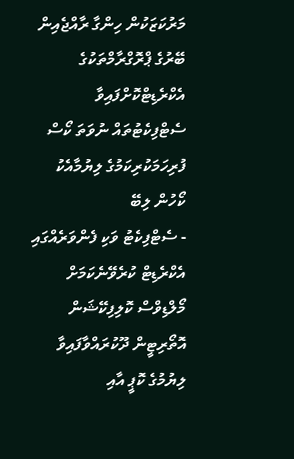މަރުކަޒަކުން ހިންގާ ރާއްޖެއިން ބޭރުގެ ޕްރޮގްރާމްތަކުގެ އެކްރެޑިޓްކޮށްފައިވާ ސެޓްފިކެޓުތައް ނުވަތަ ކޯސް ފުރިހަމަކުރިކަމުގެ ލިޔުމާއެކު ކޯހުން ލިބޭ
- ސެޓްފިކެޓު ވަކި ފެންވަރެއްގައި އެކްރެޑިޓް ކުރެވޭނެކަމަށް މޯލްޑިވްސް ކޮލިފިކޭޝަން އޮތޯރިޓީން ދޫކުރައްވާފައިވާ ލިޔުމުގެ ކޮޕީ އާއި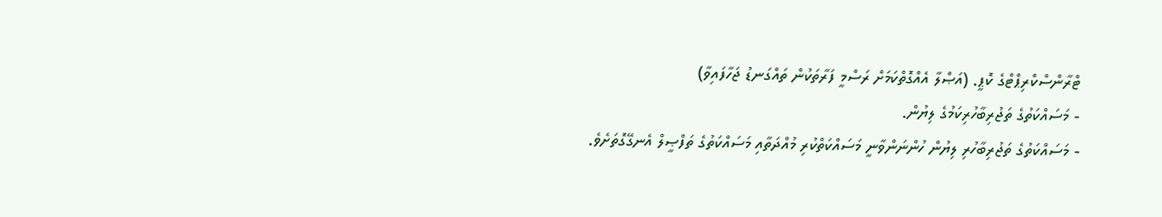ޓްރާންސްކްރިޕްޓްގެ ކޮޕީ. (އަޞްލާ އެއްގޮތްކަމަށް ރަސްމީ ފަރާތަކުން ތައްގަނޑު ޖަހާފައިވާ)
- މަސައްކަތުގެ ތަޖުރިބާހުރިކަމުގެ ލިޔުން.
- މަސައްކަތުގެ ތަޖުރިބާހުރި ލިޔުން ހުންނަންވާނީ މަސައްކަތްކުރި މުއްދަތާއި މަސައްކަތުގެ ތަފްޞީލް އެނގޭގޮތަށެވެ.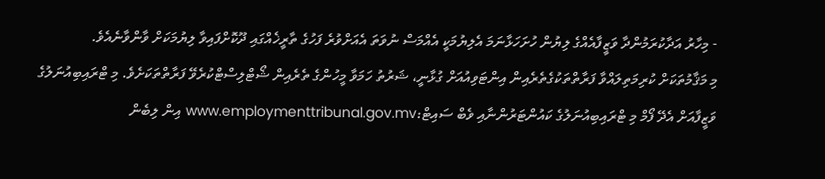- މިހާރު އަދާކުރަމުންދާ ވަޒީފާއެއްގެ ލިޔުން ހުށަހަޅާނަމަ އެލިޔުމަކީ އެއްމަސް ނުވަތަ އެއަށްވުރެ ފަހުގެ ތާރީޚެއްގައި ދޫކޮށްފައިވާ ލިޔުމަކަށް ވާންވާނެއެވެ.
މި މަޤާމުތަކަށް ކުރިމަތިލައްވާ ފަރާތްތަކުގެތެރެއިން އިންޓަވިއުއަށް ގުޅާނީ، ޝަރުތު ހަމަވާ މީހުންގެ ތެރެއިން ޝޯޓްލިސްޓްކުރެވޭ ފަރާތްތަކަށެވެ. މި ޓްރައިބިއުނަލުގެ ވަޒީފާއަށް އެދޭ ފޯމް މި ޓްރައިބިއުނަލުގެ ކައުންޓަރުންނާއި ވެބް ސައިޓް:www.employmenttribunal.gov.mv އިން ލިބެން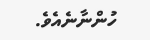ހުންނާނެއެވެ.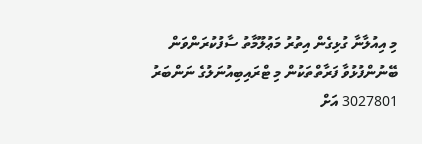މި އިއުލާނާ ގުޅިގެން އިތުރު މަޢުލޫމާތު ސާފުކުރަންވަން ބޭނުންފުޅުވާ ފަރާތްތަކުން މި ޓްރައިބިއުނަލުގެ ނަންބަރު 3027801 އަށް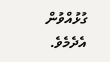ގުޅުއްވުން އެދެމެވެ.